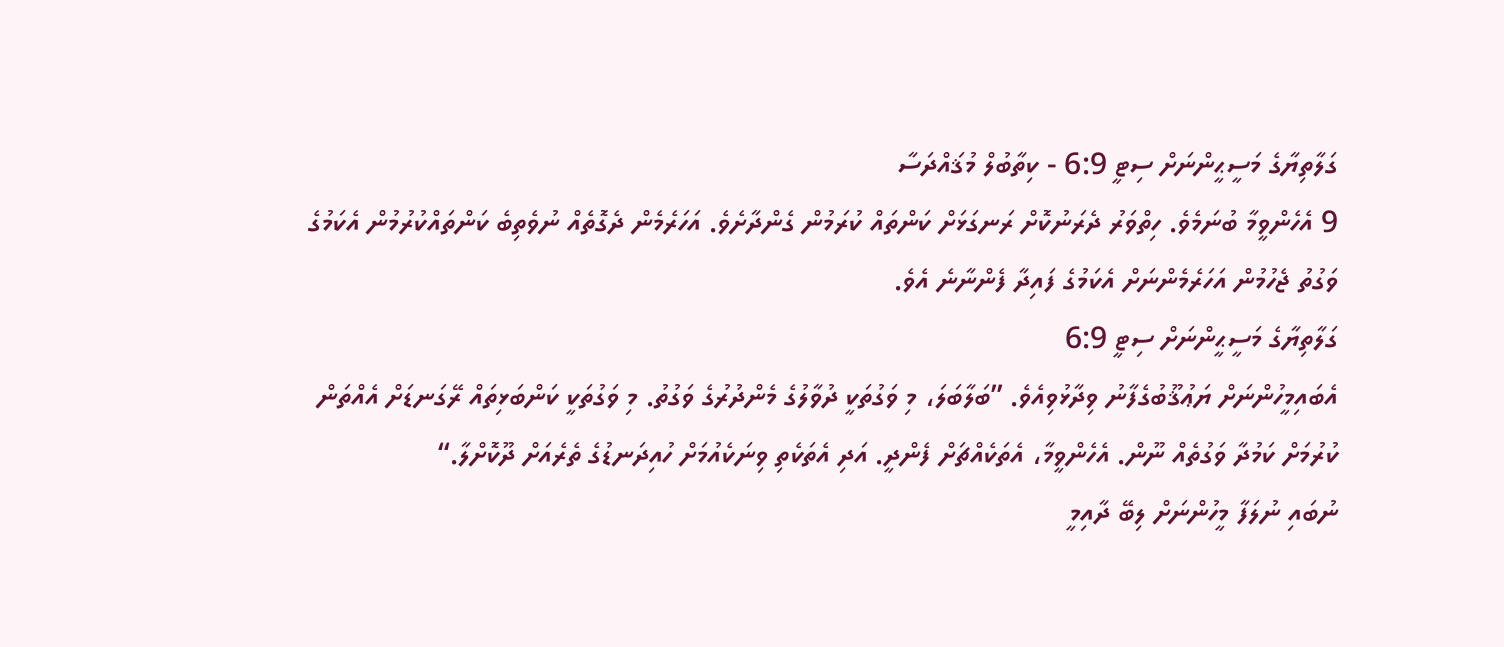ގަލާތިޔާގެ މަސީޙީންނަށް ސިޓީ 6:9 - ކިތާބުލް މުޤައްދަސާ
9 އެހެންވީމާ ބުނަމެވެ. ހިތްވަރު ދެރަނުކޮށް ރަނގަޅަށް ކަންތައް ކުރަމުން ގެންދާށެވެ. އަހަރެމެން ދެގޮތެއް ނުވެތިބެ ކަންތައްކުރުމުން އެކަމުގެ ވަގުތު ޖެހުމުން އަހަރެމެންނަށް އެކަމުގެ ފައިދާ ފެންނާނެ އެވެ.
ގަލާތިޔާގެ މަސީޙީންނަށް ސިޓީ 6:9
އެބައިމީހުންނަށް ޔަޢުޤޫބުގެފާނު ވިދާޅުވިއެވެ. ”ބަލާބަލަ، މި ވަގުތަކީ ދުވާލުގެ މެންދުރުގެ ވަގުތު. މި ވަގުތަކީ ކަންބަޅިތައް ރޭގަނޑަށް އެއްތަން ކުރުމަށް ކަމުދާ ވަގުތެއް ނޫން. އެހެންވީމާ، އެތަކެއްޗަށް ފެންދީ. އަދި އެތަކެތި ވިނަކެއުމަށް ހުއިދަނޑުގެ ތެރެއަށް ދޫކޮށްލާ.“
ނުބައި ނުލަފާ މީހުންނަށް ލިބޭ ދާއިމީ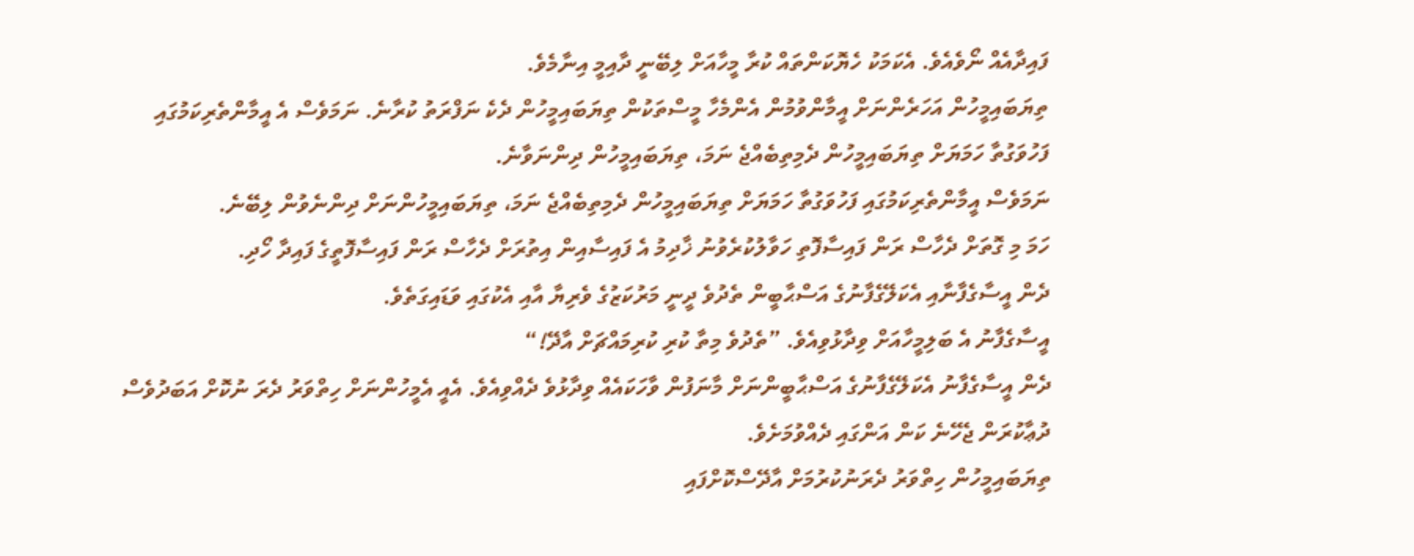ފައިދާއެއް ނޯވެއެވެ. އެކަމަކު ހެޔޮކަންތައް ކުރާ މީހާއަށް ލިބޭނީ ދާއިމީ އިނާމެވެ.
ތިޔަބައިމީހުން އަހަރެންނަށް އީމާންވުމުން އެންމެހާ މީސްތަކުން ތިޔަބައިމީހުން ދެކެ ނަފްރަތު ކުރާނެ. ނަމަވެސް އެ އީމާންތެރިކަމުގައި ފަހުވަގުތާ ހަމަޔަށް ތިޔަބައިމީހުން ދެމިތިބެއްޖެ ނަމަ، ތިޔަބައިމީހުން ދިންނަވާނެ.
ނަމަވެސް އީމާންތެރިކަމުގައި ފަހުވަގުތާ ހަމަޔަށް ތިޔަބައިމީހުން ދެމިތިބެއްޖެ ނަމަ، ތިޔަބައިމީހުންނަށް ދިންނެވުން ލިބޭނެ.
ހަމަ މި ގޮތަށް ދެހާސް ރަން ފައިސާފޮތި ހަވާލުކުރެވުނު ޚާދިމު އެ ފައިސާއިން އިތުރަށް ދެހާސް ރަން ފައިސާފޮތީގެ ފައިދާ ހޯދި.
ދެން އީސާގެފާނާއި އެކަލޭގެފާނުގެ އަސްޙާބީން ތެދުވެ ދީނީ މަރުކަޒުގެ ވެރިޔާ އާއި އެކުގައި ވަޑައިގަތެވެ.
އީސާގެފާނު އެ ބަލިމީހާއަށް ވިދާޅުވިއެވެ. ”ތެދުވެ މިތާ ކުރި ކުރިމައްޗަށް އާދޭ!“
ދެން އީސާގެފާނު އެކަލޭގެފާނުގެ އަސްޙާބީންނަށް މާނަފުން ވާހަކައެއް ވިދާޅުވެ ދެއްވިއެވެ. އެއީ އެމީހުންނަށް ހިތްވަރު ދެރަ ނުކޮށް އަބަދުވެސް ދުޢާކުރަން ޖެހޭނެ ކަން އަންގައި ދެއްވުމަށެވެ.
ތިޔަބައިމީހުން ހިތްވަރު ދެރަނުކުރުމަށް އާދޭސްކޮށްފައި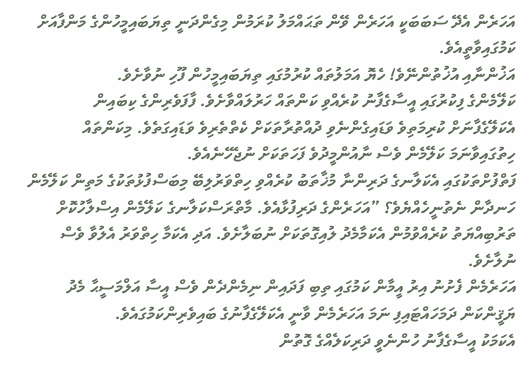އަހަރެން އެދޭ ސަބަބަކީ އަހަރެން ވޭން ތަޙައްމަލު ކުރަމުން މިގެންދަނީ ތިޔަބައިމީހުންގެ މަންފާއަށް ކަމުގައިވާތީއެވެ.
އަޚުންނާއި އުޚުތުންނޭވެ! ހެޔޮ އަމަލުތައް ކުރުމުގައި ތިޔަބައިމީހުން ފޫހި ނުވާށެވެ.
ކަލޭމެންގެ ފިކުރުގައި އީސާގެފާނު ކުރެއްވި ކަންތައް ހަރުލައްވާށެވެ. ފާފަވެރިންގެ ކިބައިން އެކަލޭގެފާނަށް ކުރިމަތިވެ ވަޑައިގެންނެވި ދުއްތުރާތަކަށް ކެތްތެރިވެ ވަޑައިގަތެވެ. މިކަންތައް ހިތުގައިވާނަމަ ކަލޭމެން ވެސް ނާއުންމީދުވެ ފަހަތަކަށް ނުޖެހޭނެއެވެ.
ފަތްފުށްތަކުގައި އެކަލާނގެ ދަރިންނާ މުޚާތަބު ކުރެއްވި ހިތްވަރުލިބޭ މިބަސްފުޅުތަކުގެ މަތިން ކަލޭމެން ހަނދާން ނެތުނީހެއްޔެވެ؟ ”އަހަރެންގެ ދަރިފުޅާއެވެ. މާތްރަސްކަލާނގެ ކަލޭމެން އިސްލާހުކޮށް ތަރުބިއްޔަތު ކުރެއްވުމުން އެކަމާމެދު ލުއިގޮތަކަށް ނުބަލާށެވެ. އަދި އެކަމާ ހިތްވަރު އެލުވާ ވެސް ނުލާށެވެ.
އަހަރެމެން ފެށުނު އިރު އީމާން ކަމުގައި ތިބި ފަދައިން ނިމެންދެން ވެސް އީސާ އަލްމަސީޙާ މެދު ޔަޤީންކަން ދަމަހައްޓައިފި ނަމަ އަހަރެމެން ވާނީ އެކަލޭގެފާނުގެ ބައިވެރިންކަމުގައެވެ.
އެކަމަކު އީސާގެފާނު ހުންނެވީ ދަރިކަލެއްގެ ގޮތުން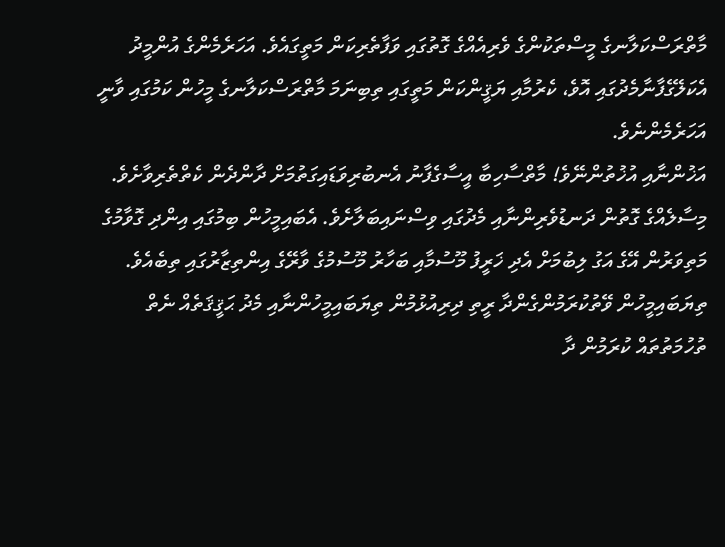މާތްރަސްކަލާނގެ މީސްތަކުންގެ ވެރިއެއްގެ ގޮތުގައި ވަފާތެރިކަން މަތީގައެވެ. އަހަރެމެންގެ އުންމީދު އެކަލޭގެފާނާމެދުގައި އޮވެ، ކެރުމާއި ޔަޤީންކަން މަތީގައި ތިބިނަމަ މާތްރަސްކަލާނގެ މީހުން ކަމުގައި ވާނީ އަހަރެމެންނެވެ.
އަޚުންނާއި އުޚުތުންނޭވެ! މާތްސާހިބާ އީސާގެފާނު އެނބުރިވަޑައިގަތުމަށް ދާންދެން ކެތްތެރިވާށެވެ. މިސާލެއްގެ ގޮތުން ދަނޑުވެރިންނާއި މެދުގައި ވިސްނައިބަލާށެވެ. އެބައިމީހުން ބިމުގައި އިންދި ގޮވާމުގެ މަތިވަރުން އޭގެ އަގު ލިބުމަށް އެދި ޚަރީފު މޫސުމާއި ބަހާރު މޫސުމުގެ ވާރޭގެ އިންތިޒާރުގައި ތިބެއެވެ.
ތިޔަބައިމީހުން ވޭތުކުރަމުންގެންދާ ރީތި ދިރިއުޅުމުން ތިޔަބައިމީހުންނާއި މެދު ޙަޤީޤަތެއް ނެތް ތުހުމަތުތައް ކުރަމުން ދާ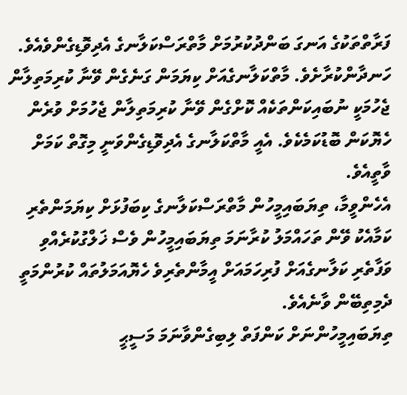ފަރާތްތަކުގެ އަނގަ ބަންދުކުރުމަށް މާތްރަސްކަލާނގެ އެދިވޮޑިގެންވެއެވެ.
ހަނދާންކުރާށެވެ. މާތްކަލާނގެއަށް ކިޔަމަން ގަނެގެން ވޭނާ ކުރިމަތިލާން ޖެހުމަކީ ނުބައިކަންތަކެއް ކޮށްގެން ވޭނާ ކުރިމަތިލާން ޖެހުމަށް ވުރެން ހެޔޮކަން ބޮޑުކަމެކެވެ. އެއީ މާތްކަލާނގެ އެދިވޮޑިގެންވަނީ މިގޮތް ކަމަށް ވާތީއެވެ.
އެހެންވީމާ، ތިޔަބައިމީހުން މާތްރަސްކަލާނގެ ކިބަފުޅަށް ކިޔަމަންތެރި ކަމާއެކު ވޭން ތަހައްމަލު ކުރާނަމަ ތިޔަބައިމީހުން ވެސް ޚަލްގުކުރެއްވި ވަފާތެރި ކަލާނގެއަށް ފުރިހަމައަށް އީމާންތެރިވެ ހެޔޮއަމަލުތައް ކުރުންމަތީ ދެމިތިބޭން ވާނެއެވެ.
ތިޔަބައިމީހުންނަށް ކަންފަތް ލިބިގެންވާނަމަ މަސީޙީ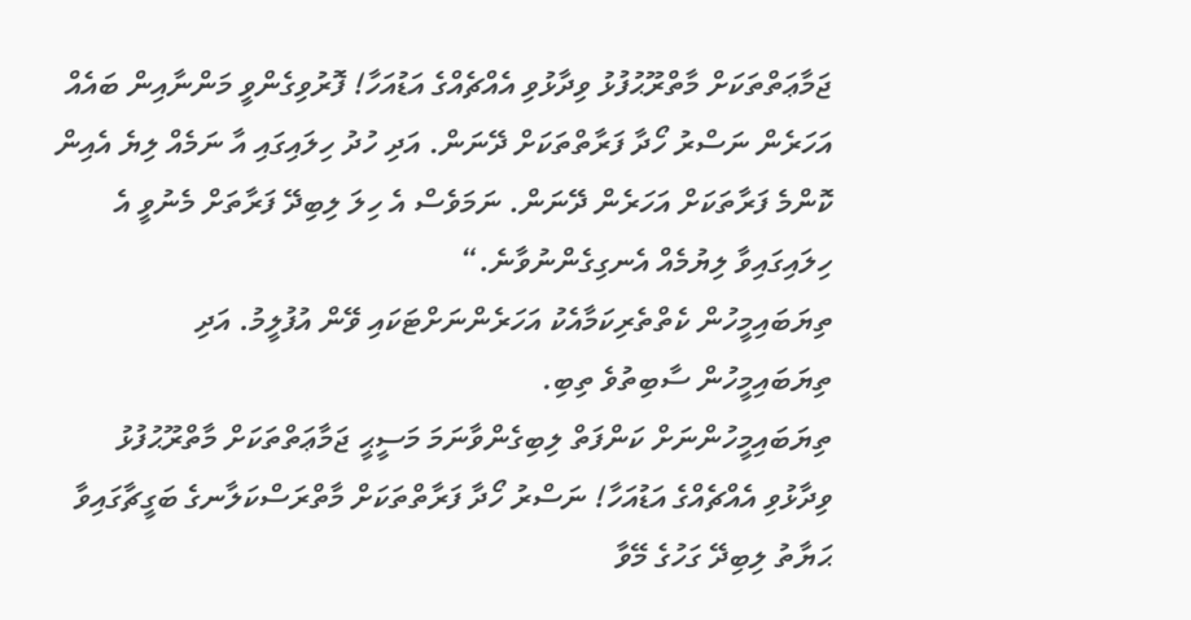ޖަމާޢަތްތަކަށް މާތްރޫޙުފުޅު ވިދާޅުވި އެއްޗެއްގެ އަޑުއަހާ! ފޮރުވިގެންވީ މަންނާއިން ބައެއް އަހަރެން ނަސްރު ހޯދާ ފަރާތްތަކަށް ދޭނަން. އަދި ހުދު ހިލައިގައި އާ ނަމެއް ލިޔެ އެއިން ކޮންމެ ފަރާތަކަށް އަހަރެން ދޭނަން. ނަމަވެސް އެ ހިލަ ލިބިދޭ ފަރާތަށް މެނުވީ އެ ހިލައިގައިވާ ލިޔުމެއް އެނގިގެންނުވާނެ.“
ތިޔަބައިމީހުން ކެތްތެރިކަމާއެކު އަހަރެންނަށްޓަކައި ވޭން އުފުލީމު. އަދި ތިޔަބައިމީހުން ސާބިތުވެ ތިބި.
ތިޔަބައިމީހުންނަށް ކަންފަތް ލިބިގެންވާނަމަ މަސީޙީ ޖަމާޢަތްތަކަށް މާތްރޫޙުފުޅު ވިދާޅުވި އެއްޗެއްގެ އަޑުއަހާ! ނަސްރު ހޯދާ ފަރާތްތަކަށް މާތްރަސްކަލާނގެ ބަގީޗާގައިވާ ޙަޔާތު ލިބިދޭ ގަހުގެ މޭވާ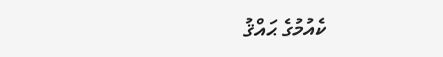ކެއުމުގެ ޙައްޤު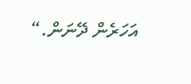އަހަރެން ދޭނަން.“